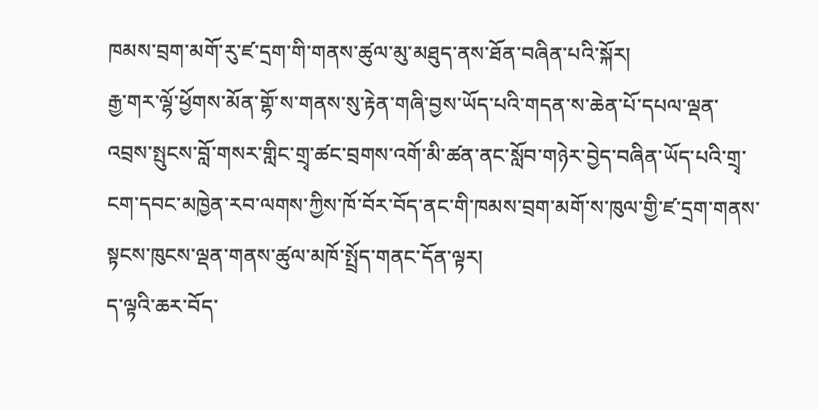ཁམས་བྲག་མགོ་རུ་ཛ་དྲག་གི་གནས་ཚུལ་མུ་མཐུད་ནས་ཐོན་བཞིན་པའི་སྐོར།
རྒྱ་གར་ལྷོ་ཕྱོགས་མོན་གྷོ་ས་གནས་སུ་རྟེན་གཞི་བྱས་ཡོད་པའི་གདན་ས་ཆེན་པོ་དཔལ་ལྡན་འབྲས་སྤུངས་བློ་གསར་གླིང་གྲྭ་ཚང་བྲགས་འགོ་མི་ཚན་ནང་སློབ་གཉེར་བྱེད་བཞིན་ཡོད་པའི་གྲྭ་ངག་དབང་མཁྱེན་རབ་ལགས་ཀྱིས་ཁོ་བོར་བོད་ནང་གི་ཁམས་བྲག་མགོ་ས་ཁུལ་གྱི་ཛ་དྲག་གནས་སྟངས་ཁུངས་ལྡན་གནས་ཚུལ་མཁོ་སྤྲོད་གནང་དོན་ལྟར།
ད་ལྟའི་ཆར་བོད་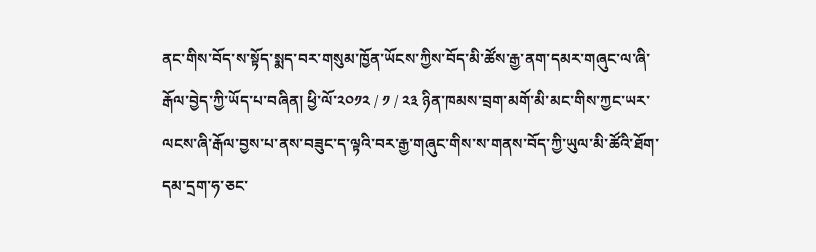ནང་གིས་བོད་ས་སྟོད་སྨད་བར་གསུམ་ཁྱོན་ཡོངས་ཀྱིས་བོད་མི་ཚོས་རྒྱ་ནག་དམར་གཞུང་ལ་ཞི་རྒོལ་བྱེད་ཀྱི་ཡོད་པ་བཞིན། ཕྱི་ལོ་༢༠༡༢ / ༡ / ༢༣ ཉིན་ཁམས་བྲག་མགོ་མི་མང་གིས་ཀྱང་ཡར་ལངས་ཞི་རྒོལ་བྱས་པ་ནས་བཟུང་ད་ལྟའི་བར་རྒྱ་གཞུང་གིས་ས་གནས་བོད་ཀྱི་ཡུལ་མི་ཚོའི་ཐོག་དམ་དྲག་ཧ་ཅང་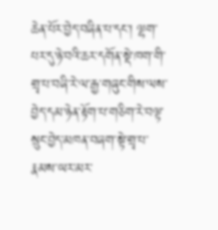ཆེན་པོར་བྱེད་བཞིན་པ་དང་། ལྷག་པར་དུ་ཉེ་བའི་ཆར་དགོན་སྡེ་ཁག་གི་གྲྭ་པ་བཞི་རེ་ལ་རྒྱ་གཞུང་གིས་ལས་བྱེད་དམ་ཉེན་རྟོག་པ་གཅིག་རེ་བལྟ་སྲུང་བྱེད་མཁན་བཞག་སྟེ་གྲྭ་པ་རྣམས་ཡར་མར་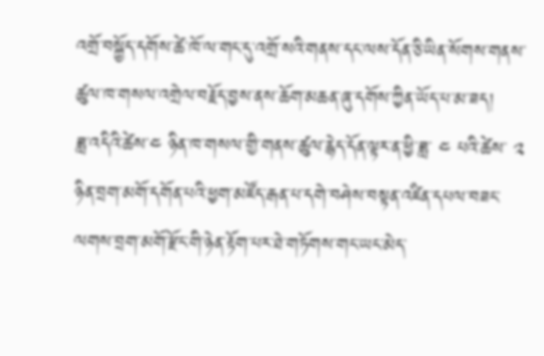འགྲོ་བསྐྱོད་དགོས་ཚེ་ཁོ་ལ་གང་དུ་འགྲོ་སའི་གནས་དང་ལས་དོན་ཅི་ཡིན་སོགས་གནས་ཚུལ་ཁ་གསལ་འགྲེལ་བརྗོད་བྱས་ནས་ཆོག་མཆན་ཞུ་དགོས་ཀྱིན་ཡོད་པ་མ་ཟད།
ཟླ་འདིའི་ཚེས་༤ ཉིན་ཁ་གསལ་གྱི་གནས་ཚུལ་རྙེད་དོན་ལྟར་ན་ཕྱི་ཟླ་ ༤ པའི་ཚེས་ ༢ ཉིན་བྲག་མགོ་དགོན་པའི་ཕྱག་མཛོད་རྒན་པ་དགེ་བཤེས་བསྟན་འཛིན་དཔལ་བཟང་ལགས་བྲག་མགོ་རྫོང་གི་ཉེན་རྟོག་པར་ཐེ་གཏོགས་གང་ཡང་མེད་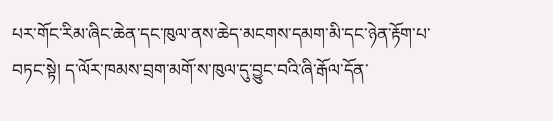པར་གོང་རིམ་ཞིང་ཆེན་དང་ཁུལ་ནས་ཆེད་མངགས་དམག་མི་དང་ཉེན་རྟོག་པ་བཏང་སྟེ། ད་ལོར་ཁམས་བྲག་མགོ་ས་ཁུལ་དུ་བྱུང་བའི་ཞི་རྒོལ་དོན་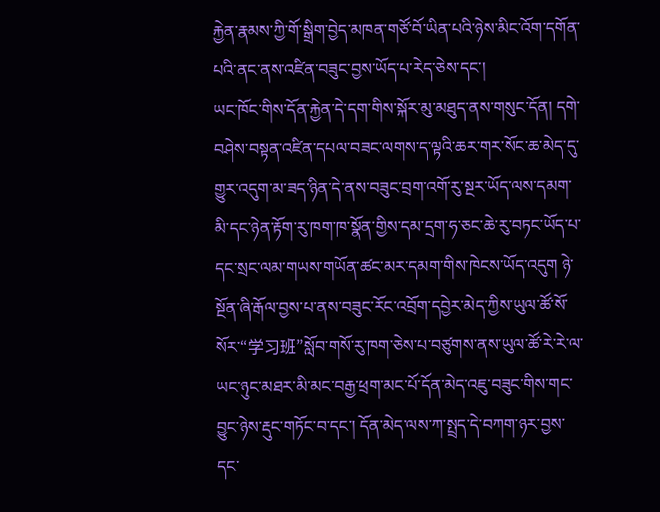རྐྱེན་རྣམས་ཀྱི་གོ་སྒྲིག་བྱེད་མཁན་གཙོ་བོ་ཡིན་པའི་ཉེས་མིང་འོག་དགོན་པའི་ནང་ནས་འཛིན་བཟུང་བྱས་ཡོད་པ་རེད་ཅེས་དང་།
ཡང་ཁོང་གིས་དོན་རྐྱེན་དེ་དག་གིས་སྐོར་མུ་མཐུད་ནས་གསུང་དོན། དགེ་བཤེས་བསྟན་འཛིན་དཔལ་བཟང་ལགས་ད་ལྟའི་ཆར་གར་སོང་ཆ་མེད་དུ་གྱུར་འདུག་མ་ཟད་ཉིན་དེ་ནས་བཟུང་བྲག་འགོ་རུ་སྔར་ཡོད་ལས་དམག་མི་དང་ཉེན་རྟོག་རུ་ཁག་ཁ་སྣོན་གྱིས་དམ་དྲག་ཧ་ཅང་ཆེ་རུ་བཏང་ཡོད་པ་དང་སྲང་ལམ་གཡས་གཡོན་ཚང་མར་དམག་གིས་ཁེངས་ཡོད་འདུག ཉེ་སྔོན་ཞི་རྒོལ་བྱས་པ་ནས་བཟུང་རོང་འབྲོག་དབྱེར་མེད་ཀྱིས་ཡུལ་ཚོ་སོ་སོར་“学习班”སློབ་གསོ་རུ་ཁག་ཅེས་པ་བཙུགས་ནས་ཡུལ་ཚོ་རེ་རེ་ལ་ཡང་ཉུང་མཐར་མི་མང་བརྒྱ་ཕྲག་མང་པོ་དོན་མེད་འཇུ་བཟུང་གིས་གང་བྱུང་ཉེས་རྡུང་གཏོང་བ་དང་། དོན་མེད་ལས་ཀ་སྤྲད་དེ་བཀག་ཉར་བྱས་དང་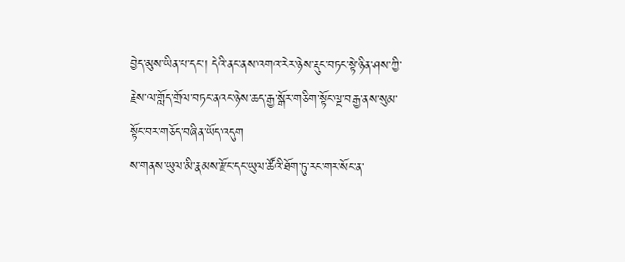བྱེད་མུས་ཡིན་པ་དང་། དེའི་ནང་ནས་འགའ་རེར་ཉེས་རྡུང་བཏང་སྟེ་ཉིན་ཤས་ཀྱི་རྗེས་ལ་གློད་གྲོལ་བཏང་ནའང་ཉེས་ཆད་རྒྱ་སྒོར་གཅིག་སྟོང་ལྔ་བརྒྱ་ནས་སུམ་སྟོང་བར་གཅོད་བཞིན་ཡོད་འདུག
ས་གནས་ཡུལ་མི་རྣམས་རྫོང་དང་ཡུལ་ཚོའི་ཐོག་ཏུ་རང་གར་སོང་ན་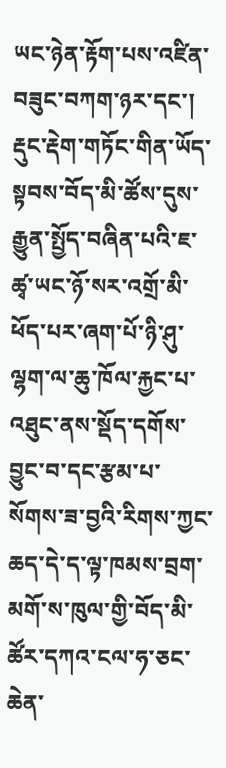ཡང་ཉེན་རྟོག་པས་འཛིན་བཟུང་བཀག་ཉར་དང་། རྡུང་རྡེག་གཏོང་གིན་ཡོད་སྟབས་བོད་མི་ཚོས་དུས་རྒྱུན་སྤྱོད་བཞིན་པའི་ཇ་ཚྭ་ཡང་ཉོ་སར་འགྲོ་མི་ཕོད་པར་ཞག་པོ་ཉི་ཤུ་ལྷག་ལ་ཆུ་ཁོལ་རྐྱང་པ་འཐུང་ནས་སྡོད་དགོས་བྱུང་བ་དང་རྩམ་པ་སོགས་ཟ་བྱའི་རིགས་ཀྱང་ཆད་དེ་ད་ལྟ་ཁམས་བྲག་མགོ་ས་ཁུལ་གྱི་བོད་མི་ཚོར་དཀའ་ངལ་ཧ་ཅང་ཆེན་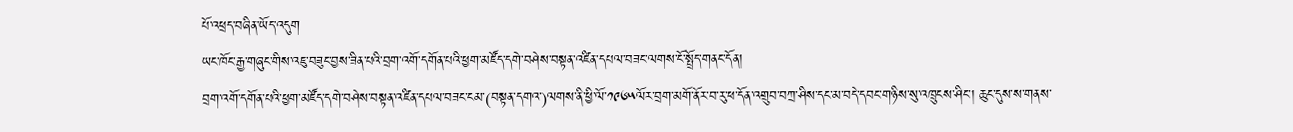པོ་འཕྲད་བཞིན་ཡོད་འདུག
ཡང་ཁོང་རྒྱ་གཞུང་གིས་འཇུ་བཟུང་བྱས་ཟིན་པའི་བྲག་འགོ་དགོན་པའི་ཕྱག་མཛོད་དགེ་བཤེས་བསྟན་འཛིན་དཔལ་བཟང་ལགས་ངོ་སྤྲོད་གནང་དོན།
བྲག་འགོ་དགོན་པའི་ཕྱག་མཛོད་དགེ་བཤེས་བསྟན་འཛིན་དཔལ་བཟང་ངམ་(བསྟན་དགའ་)ལགས་ནི་ཕྱི་ལོ་༡༩༦༥ལོར་བྲག་མགོ་ནོར་བ་རུ་ཕ་དོན་འགྲུབ་བཀྲ་ཤིས་དང་མ་བདེ་དབང་གཉིས་སུ་འཁྲུངས་ཤིང་། ཆུང་དུས་ས་གནས་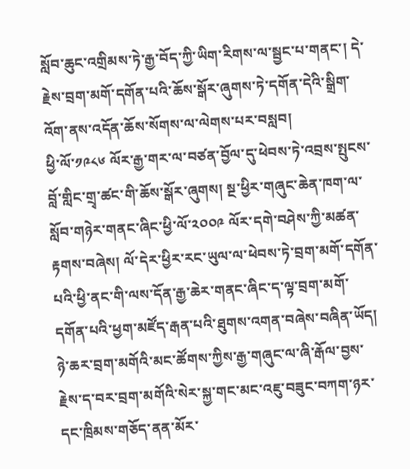སློབ་ཆུང་འགྲིམས་ཏེ་རྒྱ་བོད་ཀྱི་ཡིག་རིགས་ལ་སྦྱང་པ་གནང་། དེ་རྗེས་བྲག་མགོ་དགོན་པའི་ཆོས་སྒོར་ཞུགས་ཏེ་དགོན་དེའི་སྒྲིག་འོག་ནས་འདོན་ཆོས་སོགས་ལ་ལེགས་པར་བསླབ།
ཕྱི་ལོ་༡༩༨༦ ལོར་རྒྱ་གར་ལ་བཙན་བྱོལ་དུ་ཕེབས་ཏེ་འབྲས་སྤུངས་བློ་གླིང་གྲྭ་ཚང་གི་ཆོས་སྒོར་ཞུགས། སྔ་ཕྱིར་གཞུང་ཆེན་ཁག་ལ་སློབ་གཉེར་གནང་ཞིང་ཕྱི་ལོ་༢༠༠༩ ལོར་དགེ་བཤེས་ཀྱི་མཚན་རྟགས་བཞེས། ལོ་དེར་ཕྱིར་རང་ཡུལ་ལ་ཕེབས་ཏེ་བྲག་མགོ་དགོན་པའི་ཕྱི་ནང་གི་ལས་དོན་རྒྱ་ཆེར་གནང་ཞིང་ད་ལྟ་བྲག་མགོ་དགོན་པའི་ཕྱག་མཛོད་རྒན་པའི་ཐུགས་འགན་བཞེས་བཞིན་ཡོད།
ཉེ་ཆར་བྲག་མགོའི་མང་ཚོགས་ཀྱིས་རྒྱ་གཞུང་ལ་ཞི་རྒོལ་བྱས་རྗེས་ད་བར་བྲག་མགོའི་སེར་སྐྱ་གང་མང་འཇུ་བཟུང་བཀག་ཉར་དང་ཁྲིམས་གཅོད་ནན་མོར་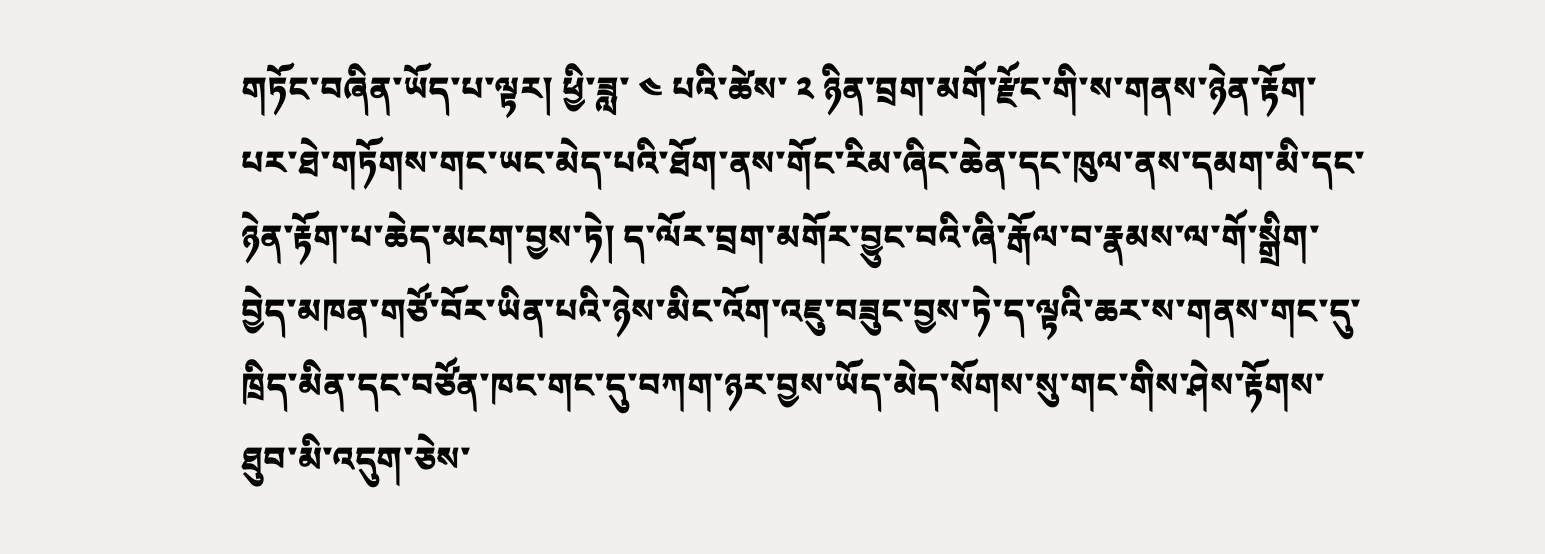གཏོང་བཞིན་ཡོད་པ་ལྟར། ཕྱི་ཟླ་ ༤ པའི་ཚེས་ ༢ ཉིན་བྲག་མགོ་རྫོང་གི་ས་གནས་ཉེན་རྟོག་པར་ཐེ་གཏོགས་གང་ཡང་མེད་པའི་ཐོག་ནས་གོང་རིམ་ཞིང་ཆེན་དང་ཁུལ་ནས་དམག་མི་དང་ཉེན་རྟོག་པ་ཆེད་མངག་བྱས་ཏེ། ད་ལོར་བྲག་མགོར་བྱུང་བའི་ཞི་རྒོལ་བ་རྣམས་ལ་གོ་སྒྲིག་བྱེད་མཁན་གཙོ་བོར་ཡིན་པའི་ཉེས་མིང་འོག་འཇུ་བཟུང་བྱས་ཏེ་ད་ལྟའི་ཆར་ས་གནས་གང་དུ་ཁྲིད་མིན་དང་བཙོན་ཁང་གང་དུ་བཀག་ཉར་བྱས་ཡོད་མེད་སོགས་སུ་གང་གིས་ཤེས་རྟོགས་ཐུབ་མི་འདུག་ཅེས་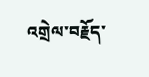འགྲེལ་བརྗོད་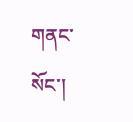གནང་སོང་།